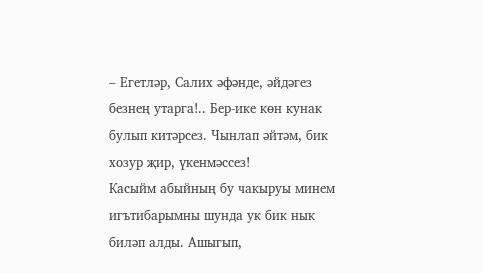– Егетләр, Салих әфәнде, әйдәгез безнең утарга!.. Бер-ике көн кунак булып китәрсез. Чынлап әйтәм, бик хозур җир, үкенмәссез!
Касыйм абыйның бу чакыруы минем игътибарымны шунда ук бик нык биләп алды. Ашыгып,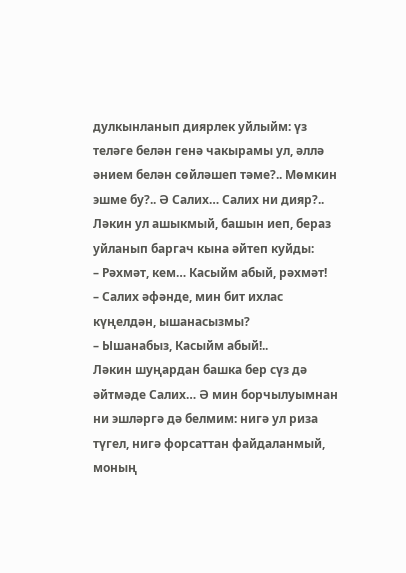дулкынланып диярлек уйлыйм: үз теләге белән генә чакырамы ул, әллә әнием белән сөйләшеп тәме?.. Мөмкин эшме бу?.. Ә Салих… Салих ни дияр?.. Ләкин ул ашыкмый, башын иеп, бераз уйланып баргач кына әйтеп куйды:
– Рәхмәт, кем… Касыйм абый, рәхмәт!
– Салих әфәнде, мин бит ихлас күңелдән, ышанасызмы?
– Ышанабыз, Касыйм абый!..
Ләкин шуңардан башка бер сүз дә әйтмәде Салих… Ә мин борчылуымнан ни эшләргә дә белмим: нигә ул риза түгел, нигә форсаттан файдаланмый, моның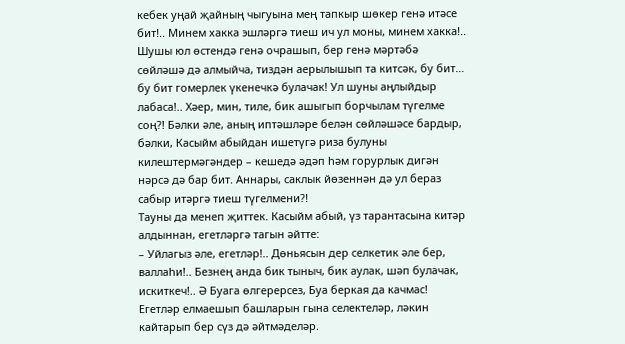кебек уңай җайның чыгуына мең тапкыр шөкер генә итәсе бит!.. Минем хакка эшләргә тиеш ич ул моны, минем хакка!.. Шушы юл өстендә генә очрашып, бер генә мәртәбә сөйләшә дә алмыйча, тиздән аерылышып та китсәк, бу бит… бу бит гомерлек үкенечкә булачак! Ул шуны аңлыйдыр лабаса!.. Хәер, мин, тиле, бик ашыгып борчылам түгелме соң?! Бәлки әле, аның иптәшләре белән сөйләшәсе бардыр, бәлки, Касыйм абыйдан ишетүгә риза булуны килештермәгәндер – кешедә әдәп һәм горурлык дигән нәрсә дә бар бит. Аннары, саклык йөзеннән дә ул бераз сабыр итәргә тиеш түгелмени?!
Тауны да менеп җиттек. Касыйм абый, үз тарантасына китәр алдыннан, егетләргә тагын әйтте:
– Уйлагыз әле, егетләр!.. Дөньясын дер селкетик әле бер, валлаһи!.. Безнең анда бик тыныч, бик аулак, шәп булачак, искиткеч!.. Ә Буага өлгерерсез, Буа беркая да качмас!
Егетләр елмаешып башларын гына селектеләр, ләкин кайтарып бер сүз дә әйтмәделәр.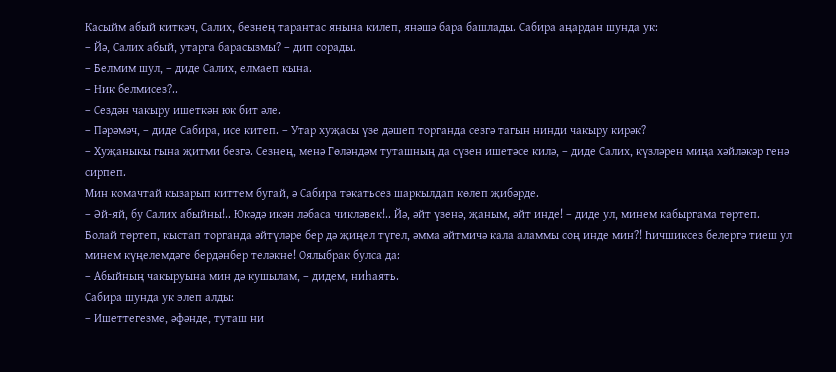Касыйм абый киткәч, Салих, безнең тарантас янына килеп, янәшә бара башлады. Сабира аңардан шунда ук:
– Йә, Салих абый, утарга барасызмы? – дип сорады.
– Белмим шул, – диде Салих, елмаеп кына.
– Ник белмисез?..
– Сездән чакыру ишеткән юк бит әле.
– Пәрәмәч, – диде Сабира, исе китеп. – Утар хуҗасы үзе дәшеп торганда сезгә тагын нинди чакыру кирәк?
– Хуҗаныкы гына җитми безгә. Сезнең, менә Гөләндәм туташның да сүзен ишетәсе килә, – диде Салих, күзләрен миңа хәйләкәр генә сирпеп.
Мин комачтай кызарып киттем бугай, ә Сабира тәкатьсез шаркылдап көлеп җибәрде.
– Әй-яй, бу Салих абыйны!.. Юкәдә икән ләбаса чикләвек!.. Йә, әйт үзенә, җаным, әйт инде! – диде ул, минем кабыргама төртеп.
Болай төртеп, кыстап торганда әйтүләре бер дә җиңел түгел, әмма әйтмичә кала аламмы соң инде мин?! Һичшиксез белергә тиеш ул минем күңелемдәге бердәнбер теләкне! Оялыбрак булса да:
– Абыйның чакыруына мин дә кушылам, – дидем, ниһаять.
Сабира шунда ук элеп алды:
– Ишеттегезме, әфәнде, туташ ни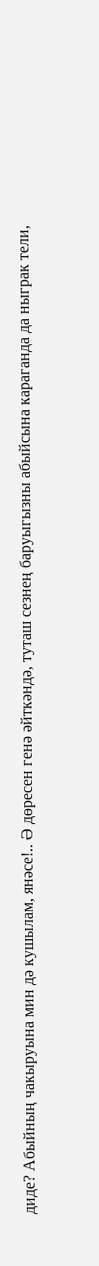диде? Абыйның чакыруына мин дә кушылам, янәсе!.. Ә дөресен генә әйткәндә, туташ сезнең баруыгызны абыйсына караганда да ныграк тели,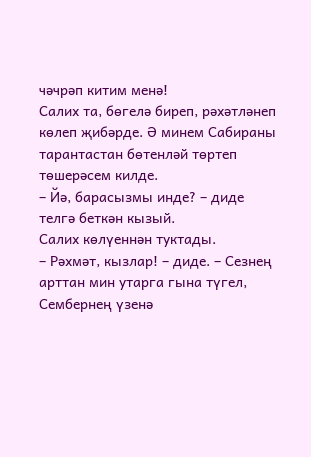чәчрәп китим менә!
Салих та, бөгелә биреп, рәхәтләнеп көлеп җибәрде. Ә минем Сабираны тарантастан бөтенләй төртеп төшерәсем килде.
– Йә, барасызмы инде? – диде телгә беткән кызый.
Салих көлүеннән туктады.
– Рәхмәт, кызлар! – диде. – Сезнең арттан мин утарга гына түгел, Сембернең үзенә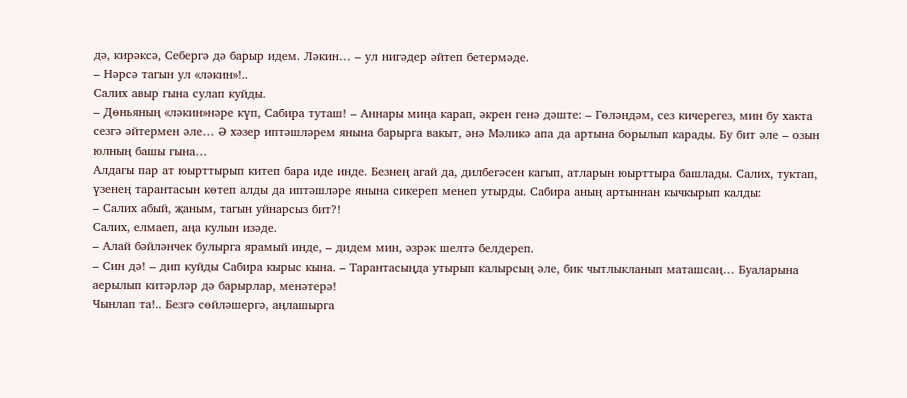дә, кирәксә, Себергә дә барыр идем. Ләкин… – ул нигәдер әйтеп бетермәде.
– Нәрсә тагын ул «ләкин»!..
Салих авыр гына сулап куйды.
– Дөньяның «ләкин»нәре күп, Сабира туташ! – Аннары миңа карап, әкрен генә дәште: – Гөләндәм, сез кичерегез, мин бу хакта сезгә әйтермен әле… Ә хәзер иптәшләрем янына барырга вакыт, әнә Мәликә апа да артына борылып карады. Бу бит әле – озын юлның башы гына…
Алдагы пар ат юырттырып китеп бара иде инде. Безнең агай да, дилбегәсен кагып, атларын юырттыра башлады. Салих, туктап, үзенең тарантасын көтеп алды да иптәшләре янына сикереп менеп утырды. Сабира аның артыннан кычкырып калды:
– Салих абый, җаным, тагын уйнарсыз бит?!
Салих, елмаеп, аңа кулын изәде.
– Алай бәйләнчек булырга ярамый инде, – дидем мин, әзрәк шелтә белдереп.
– Син дә! – дип куйды Сабира кырыс кына. – Тарантасыңда утырып калырсың әле, бик чытлыкланып маташсаң… Буаларына аерылып китәрләр дә барырлар, менәтерә!
Чынлап та!.. Безгә сөйләшергә, аңлашырга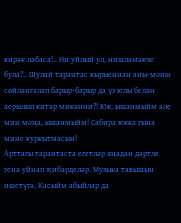кирәк ләбаса!.. Ни уйлый ул, нишләмәкче була?.. Шулай тарантас кырыеннан аны-моны сөйләнгәләп барыр-барыр да үз юлы белән аерылып китәр микәнни?! Юк, ышанмыйм әле мин моңа, ышанмыйм! Сабира юкка гына мине куркытмасын!
Арттагы тарантаста егетләр яңадан дәртле генә уйнап җибәрделәр. Музыка тавышын ишетүгә, Касыйм абыйлар да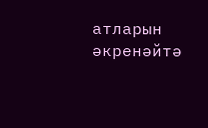атларын әкренәйтә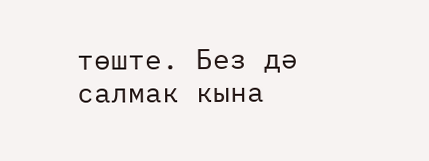төште. Без дә салмак кына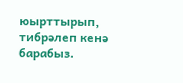юырттырып, тибрәлеп кенә барабыз.